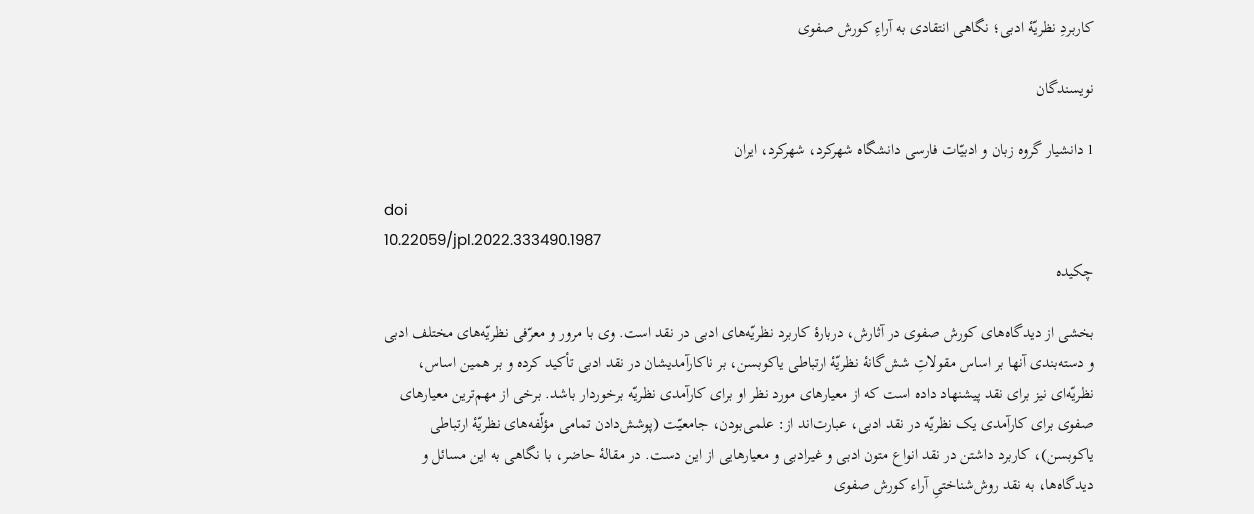کاربردِ نظریّۀ ادبی؛ نگاهی انتقادی به آراءِ کورش صفوی

نویسندگان

1 دانشیار گروه زبان و ادبیّات فارسی دانشگاه شهرکرد، شهرکرد، ایران

doi
10.22059/jpl.2022.333490.1987
چکیده

بخشی از دیدگاه‌های کورش صفوی در آثارش، دربارۀ کاربرد نظریّه‌های ادبی در نقد است. وی با مرور و معرّفی نظریّه‌های مختلف ادبی و دسته‌بندی آنها بر اساس مقولاتِ شش‌گانۀ نظریّۀ ارتباطی یاکوبسن، بر ناکارآمدیشان در نقد ادبی تأکید کرده و بر همین اساس، نظریّه‌ای نیز برای نقد پیشنهاد داده است که از معیارهای مورد نظر او برای کارآمدی نظریّه برخوردار باشد. برخی از مهم‌ترین معیارهای صفوی برای کارآمدی یک نظریّه در نقد ادبی، عبارت‌اند از: علمی‌بودن، جامعیّت (پوشش‌دادن تمامی مؤلّفه‌های نظریّۀ ارتباطی یاکوبسن)، کاربرد داشتن در نقد انواع متون ادبی و غیرادبی و معیارهایی از این دست. در مقالۀ حاضر، با نگاهی به این مسائل و دیدگاه‌ها، به نقد روش‌شناختیِ آراء کورش صفوی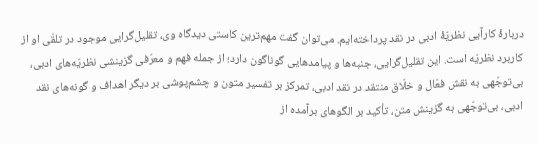دربارۀ کارآیی نظریّۀ ادبی در نقد پرداخته‌ایم. می‌توان گفت مهم‌ترین کاستی دیدگاه وی، تقلیل‌گرایی موجود در تلقّی او از کاربرد نظریّه است. این تقلیل‌گرایی، جنبه‌ها و پیامدهایی گوناگون دارد؛ از جمله فهم و معرّفی گزینشی نظریّه‌های ادبی، بی‌توجّهی به نقش فعّال و خلّاق منتقد در نقد ادبی، تمرکز بر تفسیر متون و چشم‌پوشی بر دیگر اهداف و گونه‌های نقد ادبی، بی‌توجّهی به گزینش متن، تأکید بر الگوهای برآمده از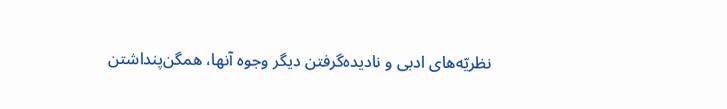نظریّه‌های ادبی و نادیده‌‌گرفتن دیگر وجوه آنها، همگن‌پنداشتن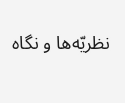نظریّه‌ها و نگاه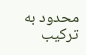محدود به ترکیب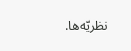نظریّه‌ها.